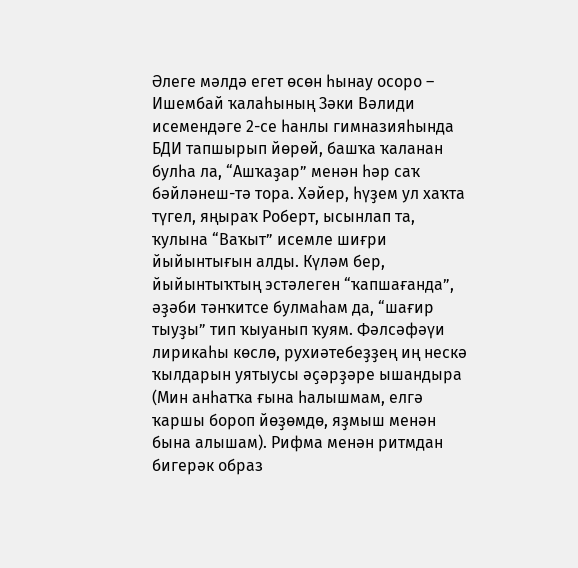Әлеге мәлдә егет өсөн һынау осоро – Ишембай ҡалаһының Зәки Вәлиди исемендәге 2-се һанлы гимназияһында БДИ тапшырып йөрөй, башҡа ҡаланан булһа ла, “Ашҡаҙар” менән һәр саҡ бәйләнеш-тә тора. Хәйер, һүҙем ул хаҡта түгел, яңыраҡ Роберт, ысынлап та, ҡулына “Ваҡыт” исемле шиғри йыйынтығын алды. Күләм бер, йыйынтыҡтың эстәлеген “ҡапшағанда”, әҙәби тәнҡитсе булмаһам да, “шағир тыуҙы” тип ҡыуанып ҡуям. Фәлсәфәүи лирикаһы көслө, рухиәтебеҙҙең иң нескә ҡылдарын уятыусы әҫәрҙәре ышандыра (Мин анһатҡа ғына һалышмам, елгә ҡаршы бороп йөҙөмдө, яҙмыш менән бына алышам). Рифма менән ритмдан бигерәк образ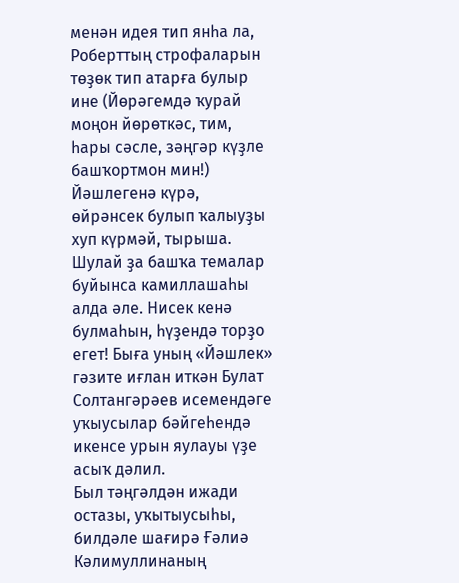менән идея тип янһа ла, Роберттың строфаларын төҙөк тип атарға булыр ине (Йөрәгемдә ҡурай моңон йөрөткәс, тим, һары сәсле, зәңгәр күҙле башҡортмон мин!) Йәшлегенә күрә, өйрәнсек булып ҡалыуҙы хуп күрмәй, тырыша. Шулай ҙа башҡа темалар буйынса камиллашаһы алда әле. Нисек кенә булмаһын, һүҙендә торҙо егет! Быға уның «Йәшлек» гәзите иғлан иткән Булат Солтангәрәев исемендәге уҡыусылар бәйгеһендә икенсе урын яулауы үҙе асыҡ дәлил.
Был тәңгәлдән ижади остазы, уҡытыусыһы, билдәле шағирә Ғәлиә Кәлимуллинаның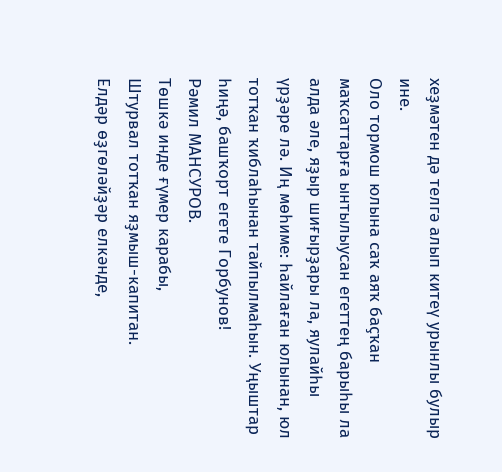хеҙмәтен дә телгә алып китеү урынлы булыр ине.
Оло тормош юлына саҡ аяҡ баҫҡан маҡсаттарға ынтылыусан егеттең барыһы ла алда әле, яҙыр шиғырҙары ла, яулайһы үрҙәре лә. Иң мөһиме: һайлаған юлынан, юл тотҡан ҡиблаһынан тайпылмаһын. Уңыштар һиңә, башҡорт егете Горбунов!
Рәмил МАНСУРОВ.
Төшкә инде ғүмер карабы,
Штурвал тотҡан яҙмыш-капитан.
Елдәр өҙгөләйҙәр елкәнде,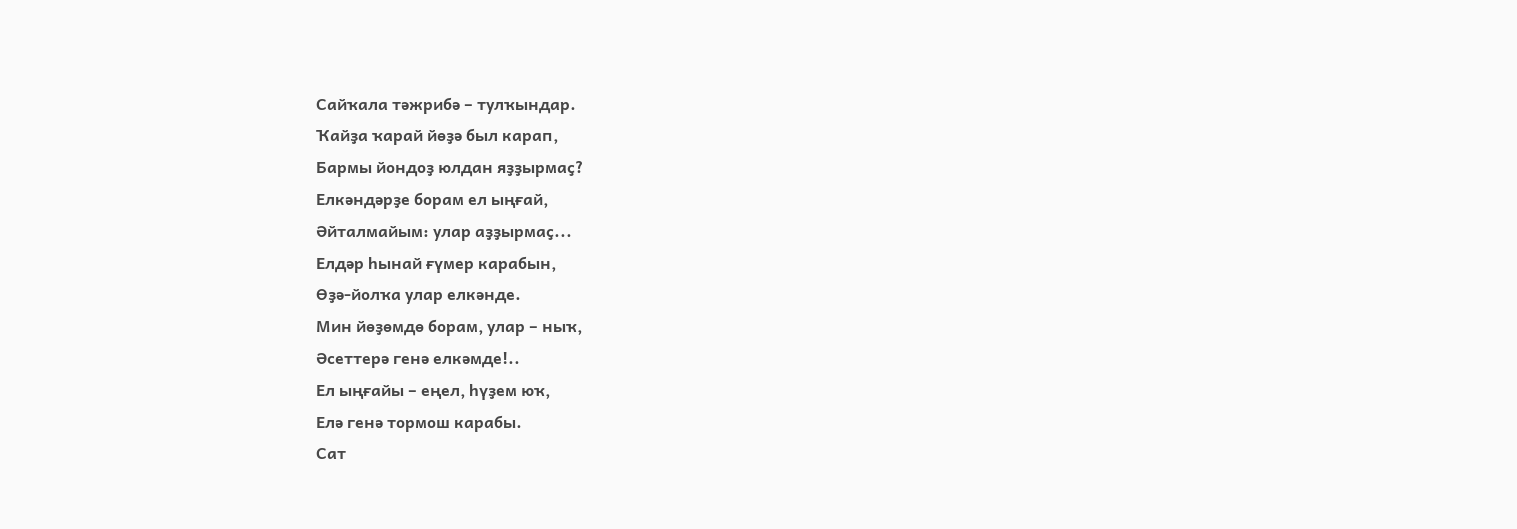Сайҡала тәжрибә – тулҡындар.
Ҡайҙа ҡарай йөҙә был карап,
Бармы йондоҙ юлдан яҙҙырмаҫ?
Елкәндәрҙе борам ел ыңғай,
Әйталмайым: улар аҙҙырмаҫ...
Елдәр һынай ғүмер карабын,
Өҙә-йолҡа улар елкәнде.
Мин йөҙөмдө борам, улар – ныҡ,
Әсеттерә генә елкәмде!..
Ел ыңғайы – еңел, һүҙем юҡ,
Елә генә тормош карабы.
Сат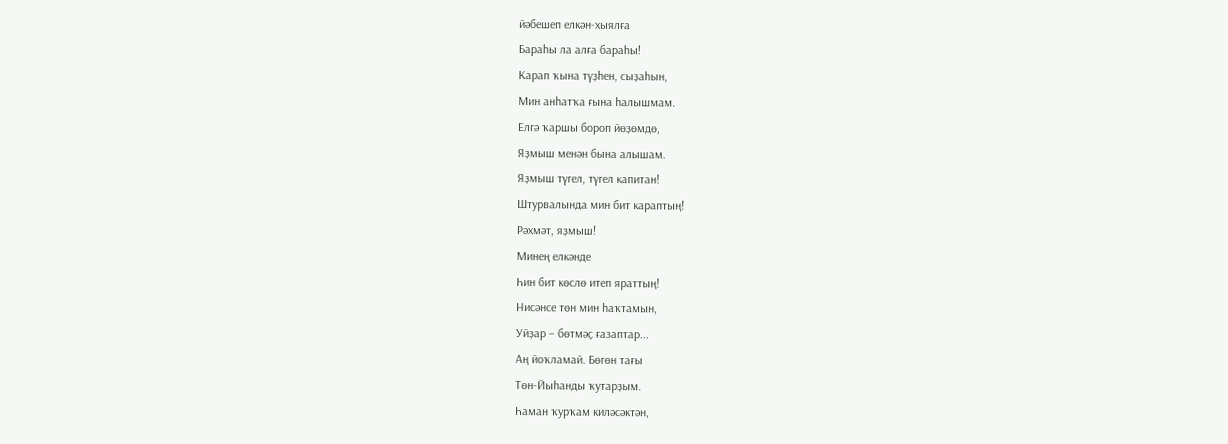йәбешеп елкән-хыялға
Бараһы ла алға бараһы!
Карап ҡына түҙһен, сыҙаһын,
Мин анһатҡа ғына һалышмам.
Елгә ҡаршы бороп йөҙөмдө,
Яҙмыш менән бына алышам.
Яҙмыш түгел, түгел капитан!
Штурвалында мин бит караптың!
Рәхмәт, яҙмыш!
Минең елкәнде
Һин бит көслө итеп яраттың!
Нисәнсе төн мин һаҡтамын,
Уйҙар – бөтмәҫ ғазаптар...
Аң йоҡламай. Бөгөн тағы
Төн-Йыһанды ҡутарҙым.
Һаман ҡурҡам киләсәктән,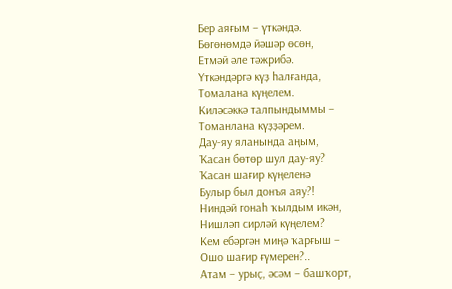Бер аяғым – үткәндә.
Бөгөнөмдә йәшәр өсөн,
Етмәй әле тәжрибә.
Үткәндәргә күҙ һалғанда,
Томалана күңелем.
Киләсәккә талпындыммы –
Томанлана күҙҙәрем.
Дау-яу яланында аңым,
Ҡасан бөтөр шул дау-яу?
Ҡасан шағир күңеленә
Булыр был донъя аяу?!
Ниндәй гонаһ ҡылдым икән,
Нишләп сирләй күңелем?
Кем ебәргән миңә ҡарғыш –
Ошо шағир ғүмерен?..
Атам – урыҫ, әсәм – башҡорт,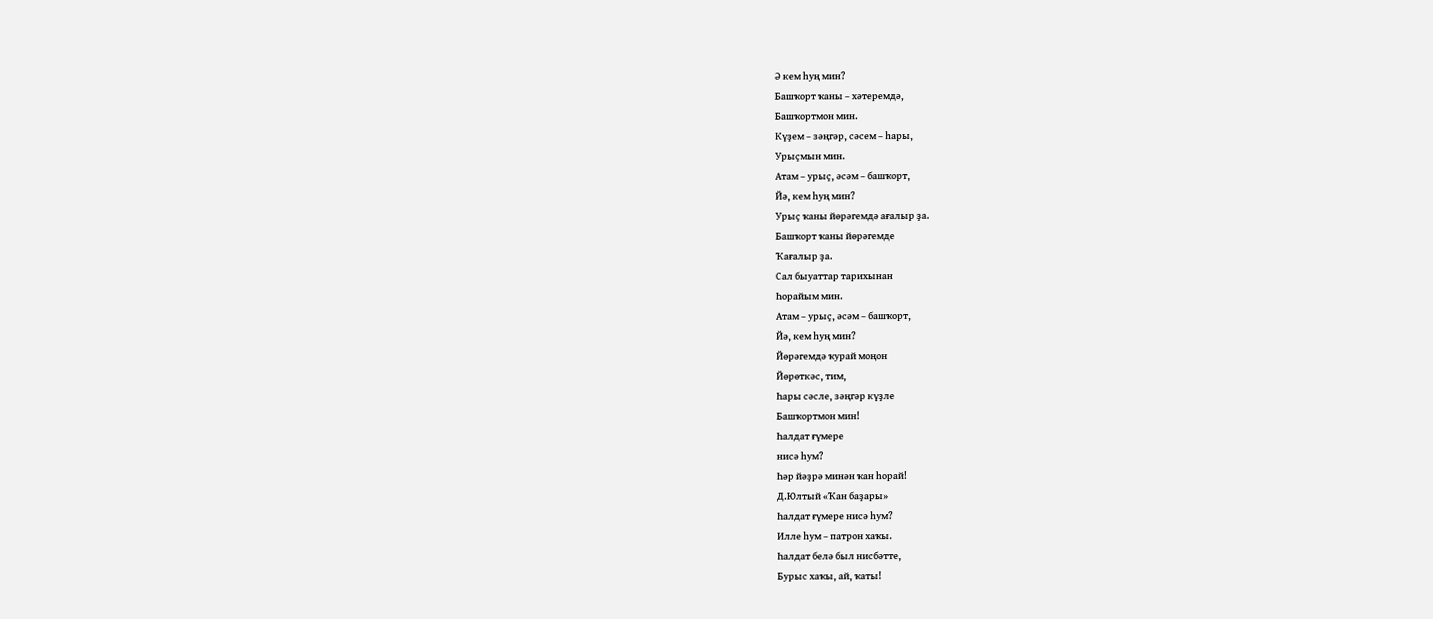Ә кем һуң мин?
Башҡорт ҡаны – хәтеремдә,
Башҡортмон мин.
Күҙем – зәңгәр, сәсем – һары,
Урыҫмын мин.
Атам – урыҫ, әсәм – башҡорт,
Йә, кем һуң мин?
Урыҫ ҡаны йөрәгемдә ағалыр ҙа.
Башҡорт ҡаны йөрәгемде
Ҡағалыр ҙа.
Сал быуаттар тарихынан
Һорайым мин.
Атам – урыҫ, әсәм – башҡорт,
Йә, кем һуң мин?
Йөрәгемдә ҡурай моңон
Йөрөткәс, тим,
Һары сәсле, зәңгәр күҙле
Башҡортмон мин!
Һалдат ғүмере
нисә һум?
Һәр йәҙрә минән ҡан һорай!
Д.Юлтый «Ҡан баҙары»
Һалдат ғүмере нисә һум?
Илле һум – патрон хаҡы.
Һалдат белә был нисбәтте,
Бурыс хаҡы, ай, ҡаты!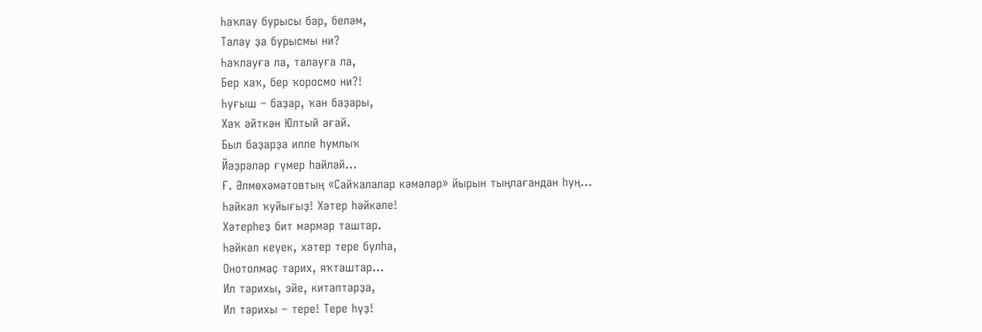Һаҡлау бурысы бар, беләм,
Талау ҙа бурысмы ни?
Һаҡлауға ла, талауға ла,
Бер хаҡ, бер ҡоросмо ни?!
Һуғыш – баҙар, ҡан баҙары,
Хаҡ әйткән Юлтый ағай.
Был баҙарҙа илле һумлыҡ
Йәҙрәләр ғүмер һайлай...
Ғ. Әлмөхәмәтовтың «Сайҡалалар кәмәләр» йырын тыңлағандан һуң...
Һәйкәл ҡуйығыҙ! Хәтер һәйкәле!
Хәтерһеҙ бит мәрмәр таштар.
Һәйкәл кеүек, хәтер тере булһа,
Онотолмаҫ тарих, яҡташтар...
Ил тарихы, эйе, китаптарҙа,
Ил тарихы – тере! Тере һүҙ!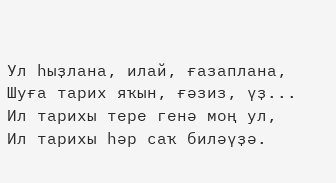Ул һыҙлана, илай, ғазаплана,
Шуға тарих яҡын, ғәзиз, үҙ...
Ил тарихы тере генә моң ул,
Ил тарихы һәр саҡ биләүҙә.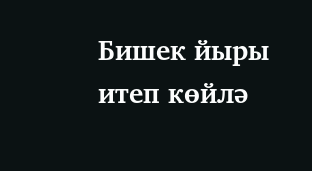Бишек йыры итеп көйлә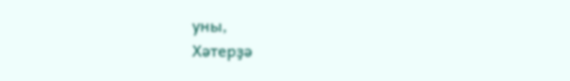уны,
Хәтерҙә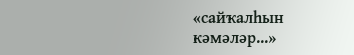«сайҡалһын кәмәләр...»